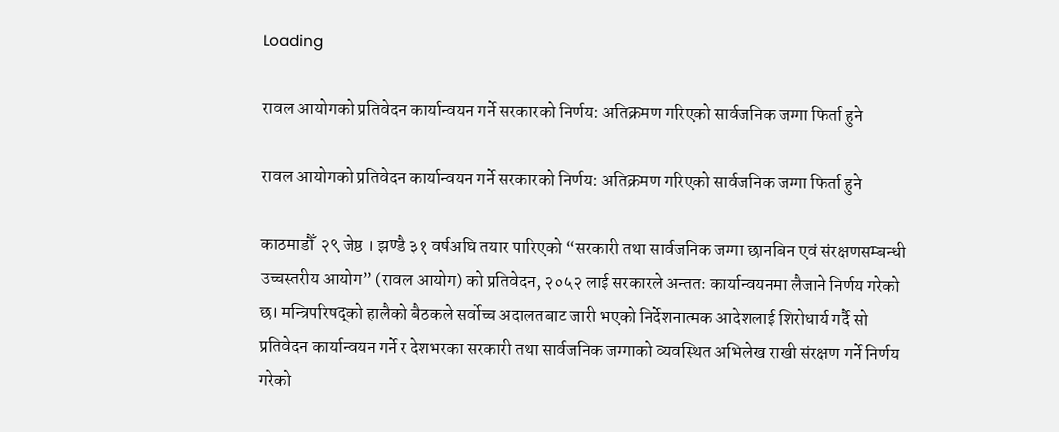Loading

रावल आयोगको प्रतिवेदन कार्यान्वयन गर्ने सरकारको निर्णय: अतिक्रमण गरिएको सार्वजनिक जग्गा फिर्ता हुने

रावल आयोगको प्रतिवेदन कार्यान्वयन गर्ने सरकारको निर्णय: अतिक्रमण गरिएको सार्वजनिक जग्गा फिर्ता हुने

काठमाडौँ  २९ जेष्ठ । झण्डै ३१ वर्षअघि तयार पारिएको “सरकारी तथा सार्वजनिक जग्गा छानबिन एवं संरक्षणसम्बन्धी उच्चस्तरीय आयोग” (रावल आयोग) को प्रतिवेदन, २०५२ लाई सरकारले अन्ततः कार्यान्वयनमा लैजाने निर्णय गरेको छ। मन्त्रिपरिषद्को हालैको बैठकले सर्वोच्च अदालतबाट जारी भएको निर्देशनात्मक आदेशलाई शिरोधार्य गर्दै सो प्रतिवेदन कार्यान्वयन गर्ने र देशभरका सरकारी तथा सार्वजनिक जग्गाको व्यवस्थित अभिलेख राखी संरक्षण गर्ने निर्णय गरेको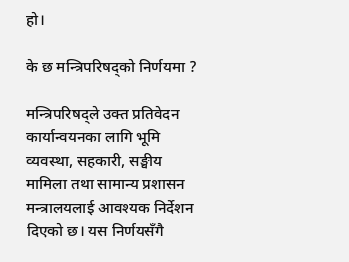हो।

के छ मन्त्रिपरिषद्को निर्णयमा ?

मन्त्रिपरिषद्ले उक्त प्रतिवेदन कार्यान्वयनका लागि भूमि व्यवस्था, सहकारी, सङ्घीय मामिला तथा सामान्य प्रशासन मन्त्रालयलाई आवश्यक निर्देशन दिएको छ। यस निर्णयसँगै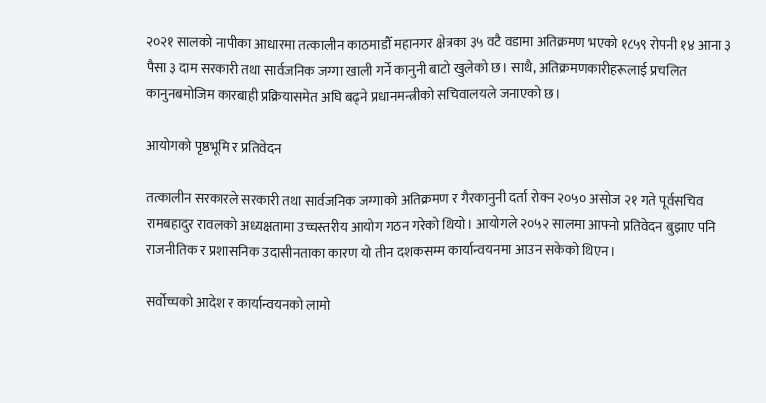२०२१ सालको नापीका आधारमा तत्कालीन काठमाडौँ महानगर क्षेत्रका ३५ वटै वडामा अतिक्रमण भएको १८५९ रोपनी १४ आना ३ पैसा ३ दाम सरकारी तथा सार्वजनिक जग्गा खाली गर्ने कानुनी बाटो खुलेको छ। साथै, अतिक्रमणकारीहरूलाई प्रचलित कानुनबमोजिम कारबाही प्रक्रियासमेत अघि बढ्ने प्रधानमन्त्रीको सचिवालयले जनाएको छ।

आयोगको पृष्ठभूमि र प्रतिवेदन

तत्कालीन सरकारले सरकारी तथा सार्वजनिक जग्गाको अतिक्रमण र गैरकानुनी दर्ता रोक्न २०५० असोज २१ गते पूर्वसचिव रामबहादुर रावलको अध्यक्षतामा उच्चस्तरीय आयोग गठन गरेको थियो। आयोगले २०५२ सालमा आफ्नो प्रतिवेदन बुझाए पनि राजनीतिक र प्रशासनिक उदासीनताका कारण यो तीन दशकसम्म कार्यान्वयनमा आउन सकेको थिएन।

सर्वोच्चको आदेश र कार्यान्वयनको लामो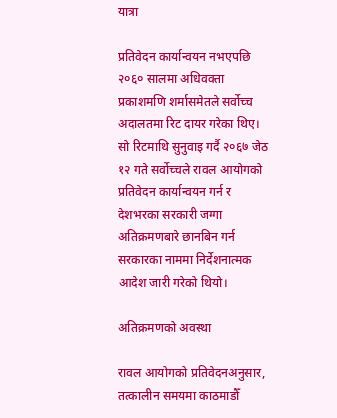यात्रा

प्रतिवेदन कार्यान्वयन नभएपछि २०६० सालमा अधिवक्ता प्रकाशमणि शर्मासमेतले सर्वोच्च अदालतमा रिट दायर गरेका थिए। सो रिटमाथि सुनुवाइ गर्दै २०६७ जेठ १२ गते सर्वोच्चले रावल आयोगको प्रतिवेदन कार्यान्वयन गर्न र देशभरका सरकारी जग्गा अतिक्रमणबारे छानबिन गर्न सरकारका नाममा निर्देशनात्मक आदेश जारी गरेको थियो।

अतिक्रमणको अवस्था

रावल आयोगको प्रतिवेदनअनुसार, तत्कालीन समयमा काठमाडौँ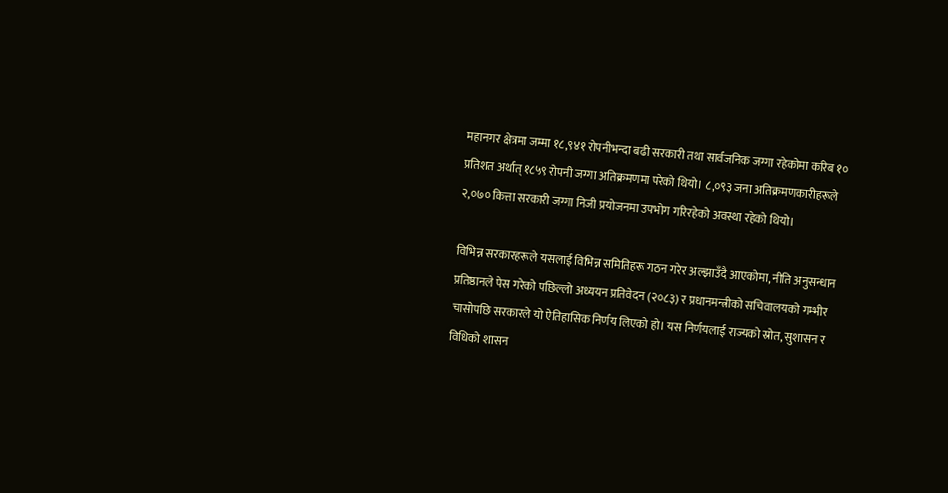महानगर क्षेत्रमा जम्मा १८,९४१ रोपनीभन्दा बढी सरकारी तथा सार्वजनिक जग्गा रहेकोमा करिब १० प्रतिशत अर्थात् १८५९ रोपनी जग्गा अतिक्रमणमा परेको थियो। ८,०९३ जना अतिक्रमणकारीहरूले २,०७० कित्ता सरकारी जग्गा निजी प्रयोजनमा उपभोग गरिरहेको अवस्था रहेको थियो।

विभिन्न सरकारहरूले यसलाई विभिन्न समितिहरू गठन गरेर अल्झाउँदै आएकोमा, नीति अनुसन्धान प्रतिष्ठानले पेस गरेको पछिल्लो अध्ययन प्रतिवेदन (२०८३) र प्रधानमन्त्रीको सचिवालयको गम्भीर चासोपछि सरकारले यो ऐतिहासिक निर्णय लिएको हो। यस निर्णयलाई राज्यको स्रोत, सुशासन र विधिको शासन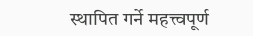स्थापित गर्ने महत्त्वपूर्ण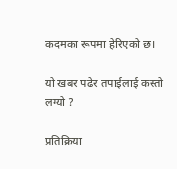कदमका रूपमा हेरिएको छ।

यो खबर पढेर तपाईलाई कस्तो लग्यो ?

प्रतिक्रिया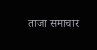ताजा समाचार